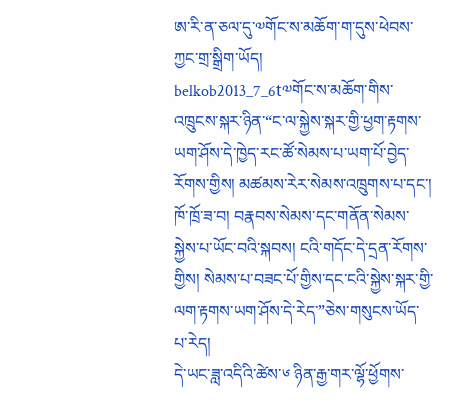ཨ་རི་ན་ཅལ་དུ་༧གོང་ས་མཆོག་ག་དུས་ཕེབས་ཀྱང་གྲ་སྒྲིག་ཡོད།
belkob2013_7_6t༧གོང་ས་མཆོག་གིས་འཁྲུངས་སྐར་ཉིན་“ང་ལ་སྐྱེས་སྐར་གྱི་ཕྱག་རྟགས་ཡག་ཤོས་དེ་ཁྱེད་རང་ཚོ་སེམས་པ་ཡག་པོ་བྱེད་རོགས་གྱིས། མཚམས་རེར་སེམས་འཁྲུགས་པ་དང་། ཁོ་ཁྲོ་ཟ་བ། བརྣབས་སེམས་དང་གནོན་སེམས་སྐྱེས་པ་ཡོང་བའི་སྐབས། ངའི་གདོང་དེ་དྲན་རོགས་གྱིས། སེམས་པ་བཟང་པོ་གྱིས་དང་ངའི་སྐྱེས་སྐར་གྱི་ལག་རྟགས་ཡག་ཤོས་དེ་རེད་”ཅེས་གསུངས་ཡོད་པ་རེད།
དེ་ཡང་ཟླ་འདིའི་ཚེས་༦ ཉིན་རྒྱ་གར་ལྷོ་ཕྱོགས་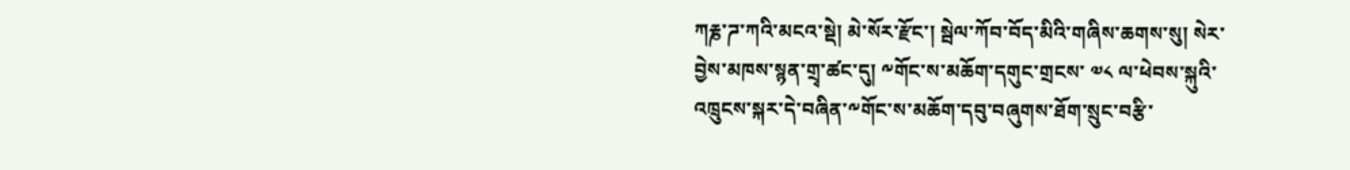ཀརྞ་ཌ་ཀའི་མངའ་སྡེ། མེ་སོར་རྫོང་། སྦེལ་ཀོབ་བོད་མིའི་གཞིས་ཆགས་སུ། སེར་བྱེས་མཁས་སྙན་གྲྭ་ཚང་དུ། ༸གོང་ས་མཆོག་དགུང་གྲངས་ ༧༨ ལ་ཕེབས་སྐུའི་འཁྲུངས་སྐར་དེ་བཞིན་༸གོང་ས་མཆོག་དབུ་བཞུགས་ཐོག་སྲུང་བརྩི་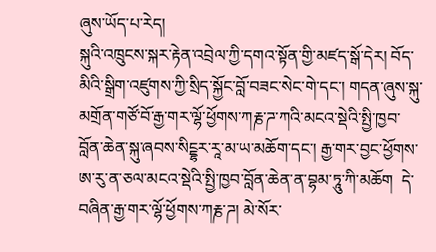ཞུས་ཡོད་པ་རེད།
སྐུའི་འཁྲུངས་སྐར་རྟེན་འབྲེལ་ཀྱི་དགའ་སྟོན་གྱི་མཛད་སྒོ་དེར། བོད་མིའི་སྒྲིག་འཛུགས་ཀྱི་སྲིད་སྐྱོང་བློ་བཟང་སེང་གེ་དང་། གདན་ཞུས་སྐུ་མགྲོན་གཙོ་བོ་རྒྱ་གར་ལྷོ་ཕྱོགས་ཀརྞ་ཌ་ཀའི་མངའ་སྡེའི་སྤྱི་ཁྱབ་བློན་ཆེན་སྐུ་ཞབས་སིངྡྷར་རཱ་མ་ཡ་མཆོག་དང་། རྒྱ་གར་བྱང་ཕྱོགས་ཨ་རུ་ན་ཅལ་མངའ་སྡེའི་སྤྱི་ཁྱབ་བློན་ཆེན་ན་བྷམ་ཏཱུ་ཀི་མཆོག  དེ་བཞིན་རྒྱ་གར་ལྷོ་ཕྱོགས་ཀརྞ་ཌ། མེ་སོར་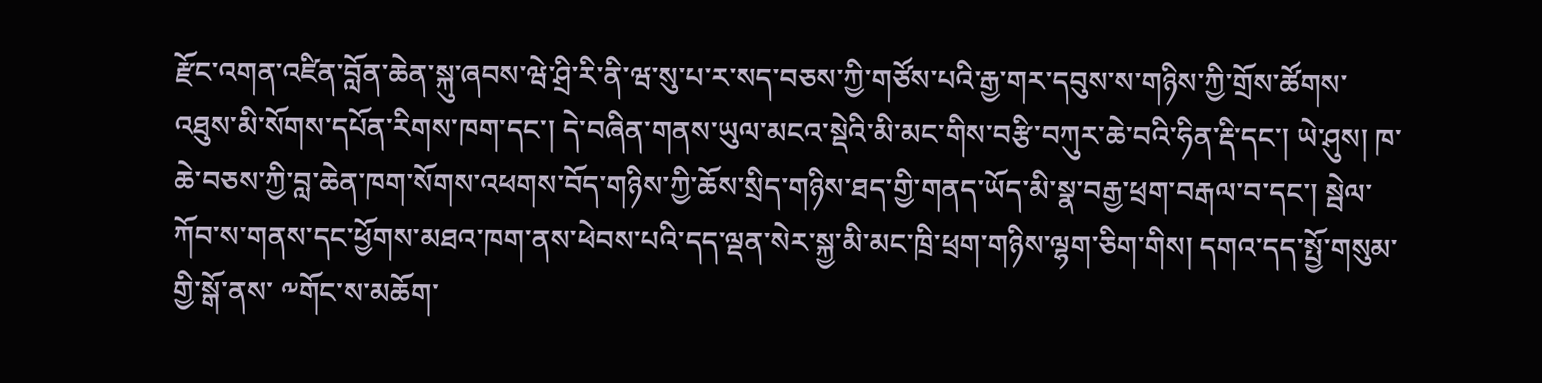རྫོང་འགན་འཛིན་བློན་ཆེན་སྐུ་ཞབས་ཝེ་ཤྲི་རི་ནི་ཝ་སུ་པ་ར་སད་བཅས་ཀྱི་གཙོས་པའི་རྒྱ་གར་དབུས་ས་གཉིས་ཀྱི་གྲོས་ཚོགས་འཐུས་མི་སོགས་དཔོན་རིགས་ཁག་དང་། དེ་བཞིན་གནས་ཡུལ་མངའ་སྡེའི་མི་མང་གིས་བརྩི་བཀུར་ཆེ་བའི་ཧིན་རྡི་དང་། ཡེ་ཤུས། ཁ་ཆེ་བཅས་ཀྱི་བླ་ཆེན་ཁག་སོགས་འཕགས་བོད་གཉིས་ཀྱི་ཆོས་སྲིད་གཉིས་ཐད་གྱི་གནད་ཡོད་མི་སྣ་བརྒྱ་ཕྲག་བརྒལ་བ་དང་། སྦེལ་ཀོབ་ས་གནས་དང་ཕྱོགས་མཐའ་ཁག་ནས་ཕེབས་པའི་དད་ལྡན་སེར་སྐྱ་མི་མང་ཁྲི་ཕྲག་གཉིས་ལྷག་ཅིག་གིས། དགའ་དད་སྤྱོ་གསུམ་གྱི་སྒོ་ནས་ ༸གོང་ས་མཆོག་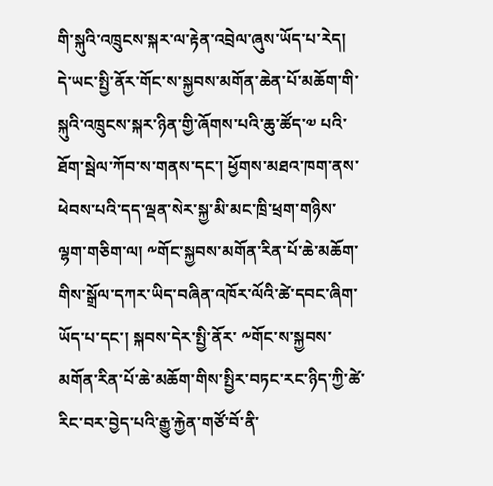གི་སྐུའི་འཁྲུངས་སྐར་ལ་རྟེན་འབྲེལ་ཞུས་ཡོད་པ་རེད།
དེ་ཡང་སྤྱི་ནོར་གོང་ས་སྐྱབས་མགོན་ཆེན་པོ་མཆོག་གི་སྐུའི་འཁྲུངས་སྐར་ཉིན་གྱི་ཞོགས་པའི་ཆུ་ཚོད་༧ པའི་ཐོག་སྦེལ་ཀོབ་ས་གནས་དང་། ཕྱོགས་མཐའ་ཁག་ནས་ཕེབས་པའི་དད་ལྡན་སེར་སྐྱ་མི་མང་ཁྲི་ཕྲག་གཉིས་ལྷག་གཅིག་ལ། ༸གོང་སྐྱབས་མགོན་རིན་པོ་ཆེ་མཆོག་གིས་སྒྲོལ་དཀར་ཡིད་བཞིན་འཁོར་ལོའི་ཚེ་དབང་ཞིག་ཡོད་པ་དང་། སྐབས་དེར་སྤྱི་ནོར་ ༸གོང་ས་སྐྱབས་མགོན་རིན་པོ་ཆེ་མཆོག་གིས་སྤྱིར་བཏང་རང་ཉིད་ཀྱི་ཚེ་རིང་བར་བྱེད་པའི་རྒྱུ་རྐྱེན་གཙོ་བོ་ནི་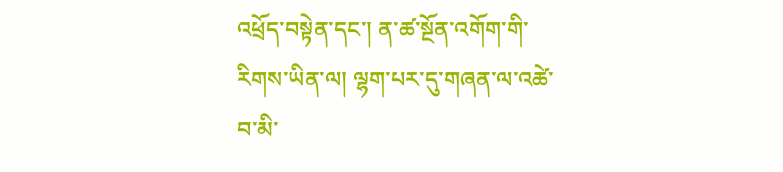འཕྲོད་བསྟེན་དང་། ན་ཚ་སྔོན་འགོག་གི་རིགས་ཡིན་ལ། ལྷག་པར་དུ་གཞན་ལ་འཚེ་བ་མི་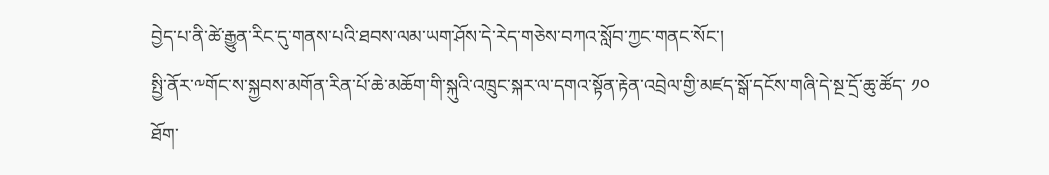བྱེད་པ་ནི་ཚེ་རྒྱུན་རིང་དུ་གནས་པའི་ཐབས་ལམ་ཡག་ཤོས་དེ་རེད་གཅེས་བཀའ་སློབ་ཀྱང་གནང་སོང་།
སྤྱི་ནོར་༸གོང་ས་སྐྱབས་མགོན་རིན་པོ་ཆེ་མཆོག་གི་སྐུའི་འཁྲུང་སྐར་ལ་དགའ་སྟོན་རྟེན་འབྲེལ་གྱི་མཛད་སྒོ་དངོས་གཞི་དེ་སྔ་དྲོ་ཆུ་ཚོད་ ༡༠ ཐོག་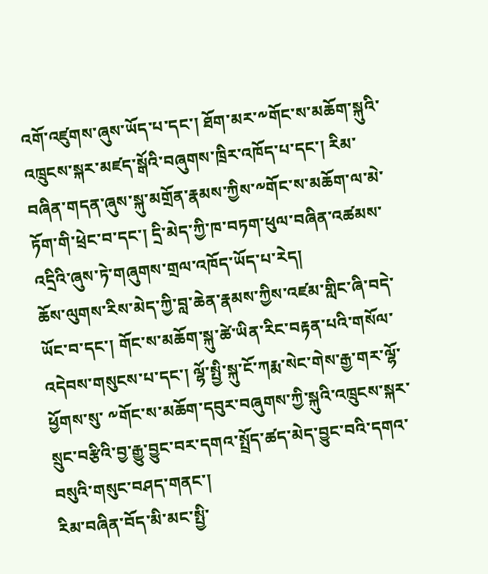འགོ་འཛུགས་ཞུས་ཡོད་པ་དང་། ཐོག་མར་༸གོང་ས་མཆོག་སྐུའི་འཁྲུངས་སྐར་མཛད་སྒོའི་བཞུགས་ཁྲིར་འཁོད་པ་དང་། རིམ་བཞིན་གདན་ཞུས་སྐུ་མགྲོན་རྣམས་ཀྱིས་༸གོང་ས་མཆོག་ལ་མེ་ཏོག་གི་ཕྲེང་བ་དང་། དྲི་མེད་ཀྱི་ཁ་བཏག་ཕུལ་བཞིན་འཚམས་འདྲིའི་ཞུས་ཏེ་གཞུགས་གྲལ་འཁོད་ཡོད་པ་རེད།
ཆོས་ལུགས་རིས་མེད་ཀྱི་བླ་ཆེན་རྣམས་ཀྱིས་འཛམ་གླིང་ཞི་བདེ་ཡོང་བ་དང་། གོང་ས་མཆོག་སྐུ་ཚེ་ཡིན་རིང་བརྟན་པའི་གསོལ་འདེབས་གསུངས་པ་དང་། ལྷོ་སྤྱི་སྐུ་ངོ་ཀརྨ་སེང་གེས་རྒྱ་གར་ལྷོ་ཕྱོགས་སུ་ ༸གོང་ས་མཆོག་དབུར་བཞུགས་ཀྱི་སྐུའི་འཁྲུངས་སྐར་སྲུང་བརྩིའི་བྱ་རྒྱུ་བྱུང་བར་དགའ་སྤྲོད་ཚད་མེད་བྱུང་བའི་དགའ་བསུའི་གསུང་བཤད་གནང་།
རིམ་བཞིན་བོད་མི་མང་སྤྱི་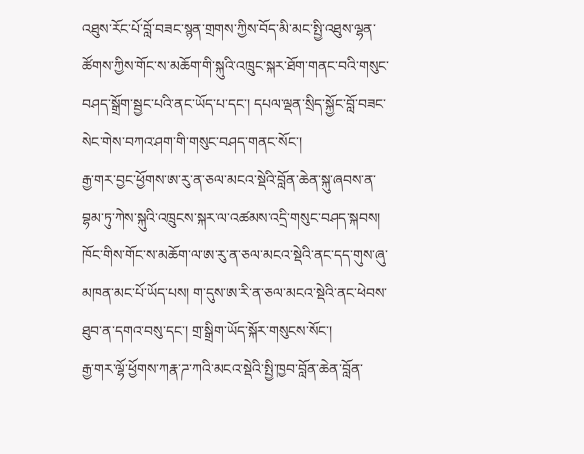འཐུས་རོང་པོ་བློ་བཟང་སྙན་གྲགས་ཀྱིས་བོད་མི་མང་སྤྱི་འཐུས་ལྷན་ཚོགས་ཀྱིས་གོང་ས་མཆོག་གི་སྐུའི་འཁྲུང་སྐར་ཐོག་གནང་བའི་གསུང་བཤད་སྒྲོག་སྦྱང་པའི་ནང་ཡོད་པ་དང་། དཔལ་ལྡན་སྲིད་སྐྱོང་བློ་བཟང་སེང་གེས་བཀའ་ཤག་གི་གསུང་བཤད་གནང་སོང་།
རྒྱ་གར་བྱང་ཕྱོགས་ཨ་རུ་ན་ཅལ་མངའ་སྡེའི་བློན་ཆེན་སྐུ་ཞབས་ན་བྷམ་ཏུ་ཀེས་སྐུའི་འཁྲུངས་སྐར་ལ་འཚམས་འདྲི་གསུང་བཤད་སྐབས། ཁོང་གིས་གོང་ས་མཆོག་ལ་ཨ་རུ་ན་ཅལ་མངའ་སྡེའི་ནང་དད་གུས་ཞུ་མཁན་མང་པོ་ཡོད་པས། ག་དུས་ཨ་རི་ན་ཅལ་མངའ་སྡེའི་ནང་ཕེབས་ཐུབ་ན་དགའ་བསུ་དང་། གྲ་སྒྲིག་ཡོད་སྐོར་གསུངས་སོང་།
རྒྱ་གར་ལྷོ་ཕྱོགས་ཀརྣ་ཌ་ཀའི་མངའ་སྡེའི་སྤྱི་ཁྱབ་བློན་ཆེན་བློན་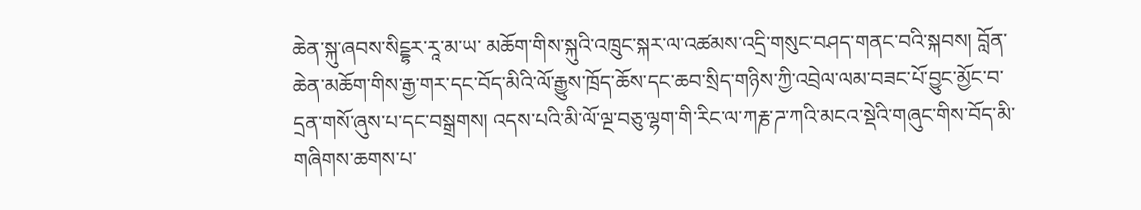ཆེན་སྐུ་ཞབས་སིངྡྷར་རཱ་མ་ཡ་ མཆོག་གིས་སྐུའི་འཁྲུང་སྐར་ལ་འཚམས་འདྲི་གསུང་བཤད་གནང་བའི་སྐབས། བློན་ཆེན་མཆོག་གིས་རྒྱ་གར་དང་བོད་མིའི་ལོ་རྒྱུས་ཁྲོད་ཆོས་དང་ཆབ་སྲིད་གཉིས་ཀྱི་འབྲེལ་ལམ་བཟང་པོ་བྱུང་མྱོང་བ་དྲན་གསོ་ཞུས་པ་དང་བསྒྲགས། འདས་པའི་མི་ལོ་ལྔ་བཅུ་ལྷག་གི་རིང་ལ་ཀརྞ་ཌ་ཀའི་མངའ་སྡེའི་གཞུང་གིས་བོད་མི་གཞིགས་ཆགས་པ་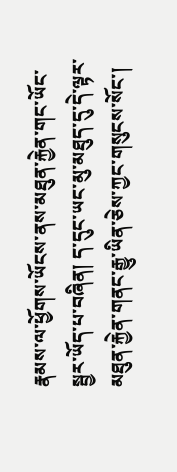རྣམས་ལ་ཕྱོགས་ཡོངས་ནས་མཐུན་རྐྱེན་གང་ཡོང་སྦྱར་ཡོད་པ་བཞིན། ད་དུང་ཡང་མུ་མཐུད་དུ་དེ་ལྟར་མཐུན་རྐྱེན་གནང་རྒྱུ་ཡིན་ཅེས་ཀྱང་གསུངས་སོང་།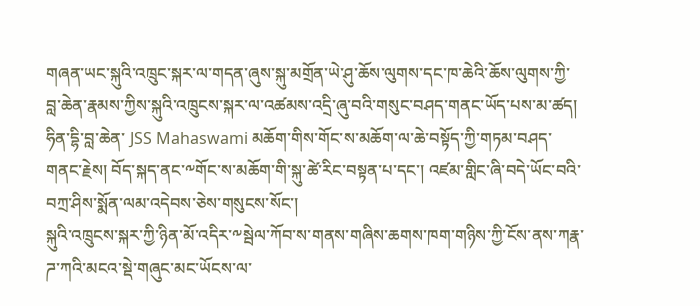གཞན་ཡང་སྐུའི་འཁྲུང་སྐར་ལ་གདན་ཞུས་སྐུ་མགྲོན་ཡེ་ཤུ་ཆོས་ལུགས་དང་ཁ་ཆེའི་ཆོས་ལུགས་ཀྱི་བླ་ཆེན་རྣམས་ཀྱིས་སྐུའི་འཁྲུངས་སྐར་ལ་འཚམས་འདྲི་ཞུ་བའི་གསུང་བཤད་གནང་ཡོད་པས་མ་ཚད། ཧིན་དྷི་བླ་ཆེན་ JSS Mahaswami མཆོག་གིས་གོང་ས་མཆོག་ལ་ཆེ་བསྟོད་ཀྱི་གཏམ་བཤད་གནང་རྗེས། བོད་སྐད་ནང་༸གོང་ས་མཆོག་གི་སྐུ་ཚེ་རིང་བསྟན་པ་དང་། འཛམ་གླིང་ཞི་བདེ་ཡོང་བའི་བཀྲ་ཤིས་སྨོན་ལམ་འདེབས་ཅེས་གསུངས་སོང་།
སྐུའི་འཁྲུངས་སྐར་ཀྱི་ཉིན་མོ་འདིར་༸སྦེལ་ཀོབ་ས་གནས་གཞིས་ཆགས་ཁག་གཉིས་ཀྱི་ངོས་ནས་ཀརྣ་ཌ་ཀའི་མངའ་སྡེ་གཞུང་མང་ཡོངས་ལ་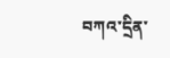བཀའ་དྲིན་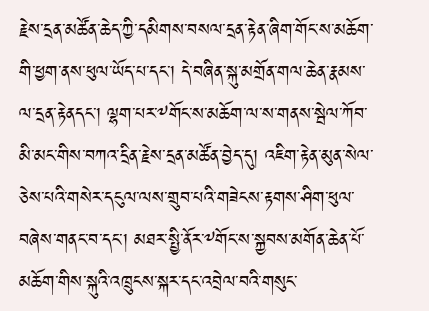རྗེས་དྲན་མཚོན་ཆེད་ཀྱི་དམིགས་བསལ་དྲན་རྟེན་ཞིག་གོང་ས་མཆོག་གི་ཕྱག་ནས་ཕུལ་ཡོད་པ་དང་། དེ་བཞིན་སྐུ་མགྲོན་གལ་ཆེན་རྣམས་ལ་དྲན་རྟེནདང་། ལྷག་པར་༸གོང་ས་མཆོག་ལ་ས་གནས་སྦེལ་ཀོབ་མི་མང་གིས་བཀའ་དྲིན་རྗེས་དྲན་མཚོན་བྱེད་དུ། འཇིག་རྟེན་མུན་སེལ་ཅེས་པའི་གསེར་དངུལ་ལས་གྲུབ་པའི་གཟེངས་རྟགས་ཤིག་ཕུལ་བཞེས་གནང་བ་དང་། མཐར་སྤྱི་ནོར་༸གོང་ས་སྐྱབས་མགོན་ཆེན་པོ་མཆོག་གིས་སྐུའི་འཁྲུངས་སྐར་དང་འབྲེལ་བའི་གསུང་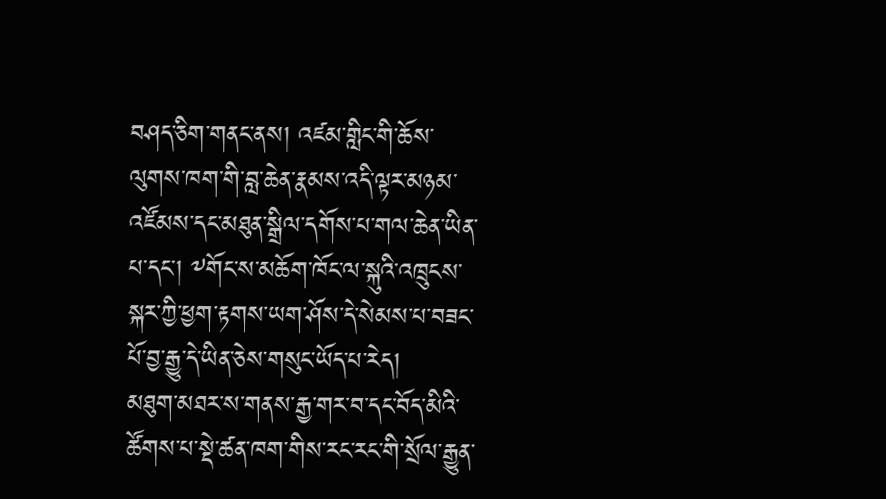བཤད་ཅིག་གནང་ནས། འཛམ་གླིང་གི་ཆོས་ལུགས་ཁག་གི་བླ་ཆེན་རྣམས་འདི་ལྟར་མཉམ་འཛོམས་དང་མཐུན་སྒྲིལ་དགོས་པ་གལ་ཆེན་ཡིན་པ་དང་། ༸གོང་ས་མཆོག་ཁོང་ལ་སྐུའི་འཁྲུངས་སྐར་ཀྱི་ཕྱག་རྟགས་ཡག་ཤོས་དེ་སེམས་པ་བཟང་པོ་བྱ་རྒྱུ་དེ་ཡིན་ཅེས་གསུང་ཡོད་པ་རེད།
མཐུག་མཐར་ས་གནས་རྒྱ་གར་བ་དང་བོད་མིའི་ཚོགས་པ་སྡེ་ཚན་ཁག་གིས་རང་རང་གི་སྲོལ་རྒྱུན་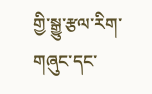གྱི་སྒྱུ་རྩལ་རིག་གཞུང་དང་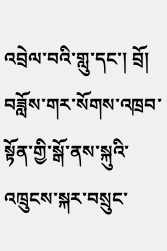འབྲེལ་བའི་གླུ་དང་། བྲོ། བཟློས་གར་སོགས་འཁྲབ་སྟོན་གྱི་སྒོ་ནས་སྐུའི་འཁྲུངས་སྐར་བསྲུང་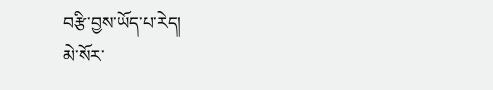བརྩི་བྱས་ཡོད་པ་རེད།
མེ་སོར་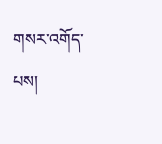གསར་འགོད་པས།